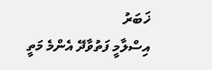ޚަބަރު
އިސްލާމީ ފަތުވާދޭ އެންމެ މަތީ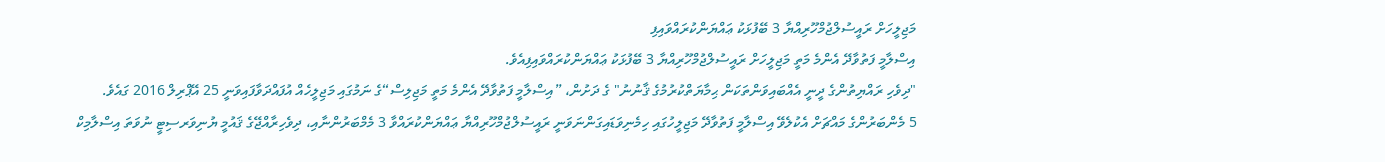މަޖިލީހަށް ރައީސުލްޖުމްހޫރިއްޔާ 3 ބޭފުޅަކު ޢައްޔަންކުރައްވައިފި
އިސްލާމީ ފަތުވާދޭ އެންމެ މަތީ މަޖިލީހަށް ރައީސުލްޖުމްހޫރިއްޔާ 3 ބޭފުޅަކު ޢައްޔަންކުރައްވައިފިއެވެ.
"ދިވެހި ރައްޔިތުންގެ ދީނީ އެއްބައިވަންތަކަން ޙިމާޔަތްކުރުމުގެ ޤާނުނު" ގެ ދަށުން، ”އިސްލާމީ ފަތުވާދޭ އެންމެ މަތީ މަޖިލިސް“ގެ ނަމުގައި މަޖިލީހެއް އުފައްދަވާފައިވަނީ 25 އޭޕްރިލް 2016 ގައެވެ.
5 މެންބަރުންގެ މައްޗަށް އެކުލެވޭ އިސްލާމީ ފަތުވާދޭ މަޖިލީހުގައި ހިމެނިވަޑައިގަންނަވަނީ ރައީސުލްޖުމްހޫރިއްޔާ ޢައްޔަންކުރައްވާ 3 މެމްބަރުންނާއި، ދިވެހިރާއްޖޭގެ ޤައުމީ ޔުނިވަރސިޓީ ނުވަތަ އިސްލާމިކް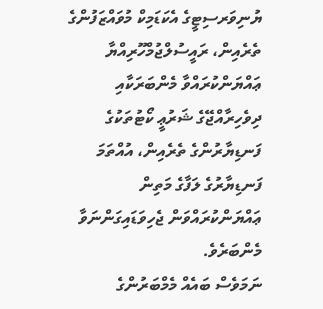ޔުނިވަރސިޓީގެ އެކަޑަމިކް މުވައްޒަފުންގެ ތެރެއިން، ރައީސުލްޖުމްހޫރިއްޔާ ޢައްޔަންކުރައްވާ މެންބަރަކާއި ދިވެހިރާއްޖޭގެ ޝަރުޢީ ކޯޓުތަކުގެ ފަނޑިޔާރުންގެ ތެރެއިން، އުއްތަމަ ފަނޑިޔާރުގެ ލަފާގެ މަތިން ޢައްޔަންކުރައްވަން ޖެހިވަޑައިގަންނަވާ މެންބަރެވެ.
ނަމަވެސް ބައެއް މެމްބަރުންގެ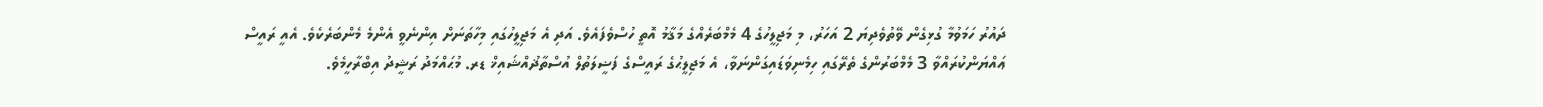ދައުރު ހަމަވުމާ ގުޅިގެން ވޭތުވެދިޔަ 2 އަހަރު، މި މަޖިލީހުގެ 4 މެމްބަރެއްގެ މަޤާމު އޮތީ ހުސްވެފައެވެ. އަދި އެ މަޖިލީހުގައި މިހާތަނަށް އިންނެވީ އެންމެ މެންބަރެކެވެ. އެއީ ރައީސް ޢައްޔަންކުރައްވާ 3 މެމްބަރުންގެ ތެރޭގައި ހިމެނިވަޑައިގަންނަވާ، އެ މަޖިލީޙުގެ ރައީސްގެ ފަޟީލަތުލް އުސްތާޛުއްޝައިޚް ޑރ. މުޙައްމަދު ރަޝީދު އިބްރާހީމެވެ.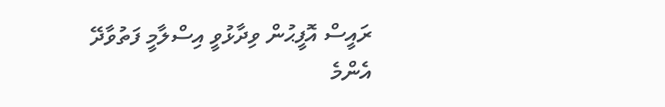ރައީސް އޮފީޙުން ވިދާޅުވީ އިސްލާމީ ފަތުވާދޭ އެންމެ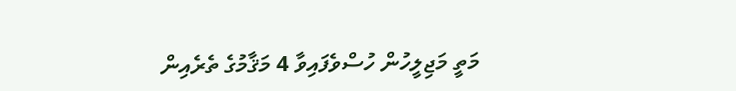މަތީ މަޖިލީހުން ހުސްވެފައިވާ 4 މަޤާމުގެ ތެރެއިން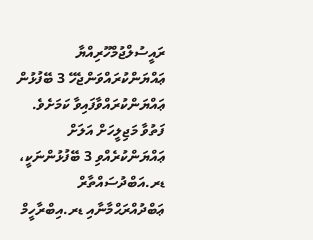ރައީސުލްޖުމްހޫރިއްޔާ ޢައްޔަންކުރައްވަންޖެހޭ 3 ބޭފުޅުން ޢައްޔަންކުރައްވާފައިވާ ކަމަށެވެ. ފަތުވާ މަޖިލީހަށް އަލަށް ޢައްޔަންކުރެއްވި 3 ބޭފުޅުންނަކީ، ޑރ.އަބްދުސައްތާރް ޢަބްދުއްރަޙްމާނާއި ޑރ.އިބްރާހީމް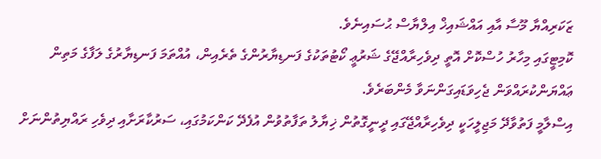ޒަކަރިއްޔާ މޫސާ އާއި އައްޝައިޚް އިލްޔާސް ޙުސައިނެވެ.
ކޮމިޓީގައި މިހާރު ހުސްކޮށް އޮތީ ދިވެހިރާއްޖޭގެ ޝަރުޢީ ކޯޓުތަކުގެ ފަނޑިޔާރުންގެ ތެރެއިން، އުއްތަމަ ފަނޑިޔާރުގެ ލަފާގެ މަތިން ޢައްޔަންކުރައްވަން ޖެހިވަޑައިގަންނަވާ މެންބަރެވެ.
އިސްލާމީ ފަތުވާދޭ މަޖިލީހަކީ ދިވެހިރާއްޖޭގައި ދީނީގޮތުން ޚިޔާލު ތަފާތުވުން އުފެދޭ ކަންކަމުގައި، ސަރުކާރަށާއި ދިވެހި ރައްޔިތުންނަށް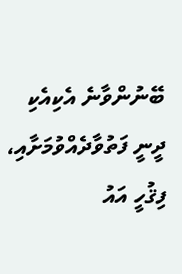ބޭނުންވާނެ އެކިއެކި ދީނީ ފަތުވާދެއްވުމަށާއި، ފިޤުހީ އައު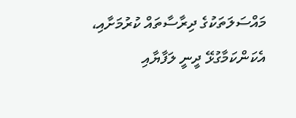މައްސަލަތަކުގެ ދިރާސާތައް ކުރުމަށާއި، އެކަންކަމާގުޅޭ ދީނީ ލަފާޔާއި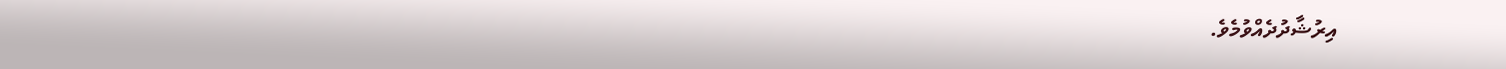އިރުޝާދުދެއްވުމެވެ.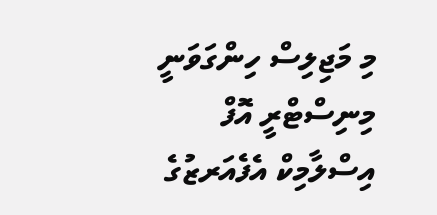މި މަޖިލިސް ހިންގަވަނީ މިނިސްޓްރީ އޮފް އިސްލާމިކް އެފެއަރޒުގެ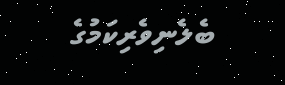ބެލެނިވެރިކަމުގެ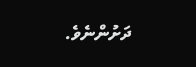ދަށުންނެވެ.